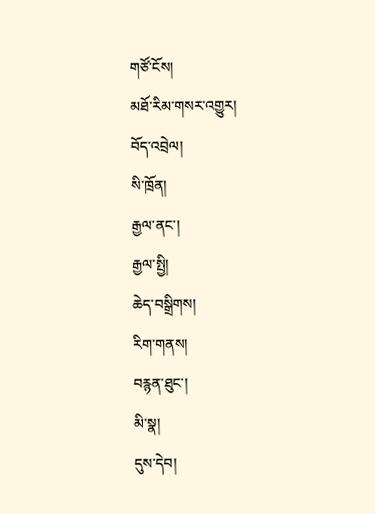གཙོ་ངོས།
མཐོ་རིམ་གསར་འགྱུར།
བོད་འབྲེལ།
སི་ཁྲོན།
རྒྱལ་ནང་།
རྒྱལ་སྤྱི།
ཆེད་བསྒྲིགས།
རིག་གནས།
བརྙན་ཐུང་།
མི་སྣ།
དུས་དེབ།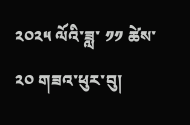༢༠༢༥ ལོའི་ཟླ་ ༡༡ ཚེས་ ༢༠ གཟའ་ཕུར་བུ།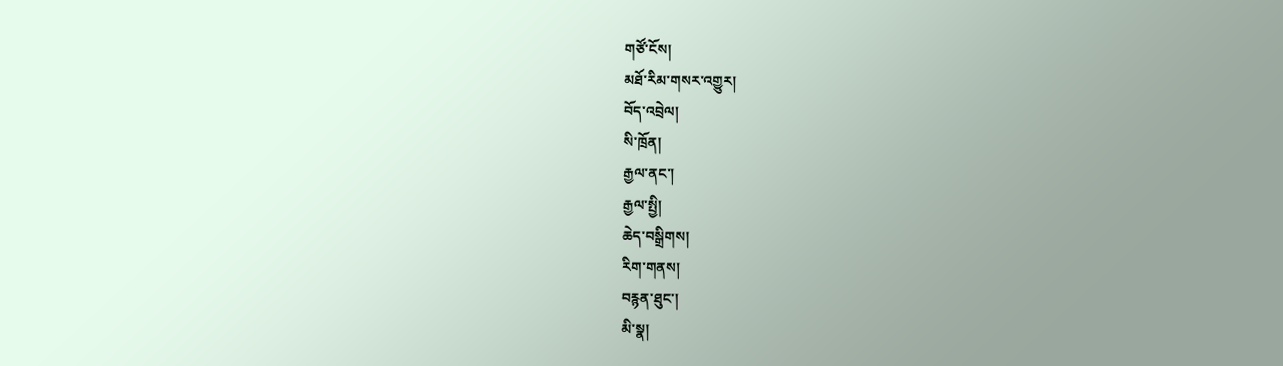གཙོ་ངོས།
མཐོ་རིམ་གསར་འགྱུར།
བོད་འབྲེལ།
སི་ཁྲོན།
རྒྱལ་ནང་།
རྒྱལ་སྤྱི།
ཆེད་བསྒྲིགས།
རིག་གནས།
བརྙན་ཐུང་།
མི་སྣ།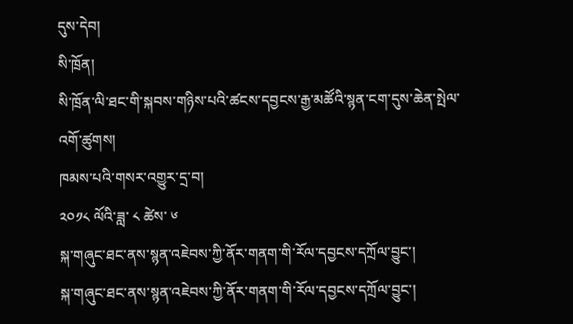དུས་དེབ།
སི་ཁྲོན།
སི་ཁྲོན་ལི་ཐང་གི་སྐབས་གཉིས་པའི་ཚངས་དབྱངས་རྒྱ་མཚོའི་སྙན་ངག་དུས་ཆེན་སྤེལ་འགོ་ཚུགས།
ཁམས་པའི་གསར་འགྱུར་དྲ་བ།
༢༠༡༨ ལོའི་ཟླ་ ༨ ཚེས་ ༦
སྐ་གཞུང་ཐང་ནས་སྙན་འཇེབས་ཀྱི་ནོར་གནག་གི་རོལ་དབྱངས་དཀྲོལ་བྱུང་།
སྐ་གཞུང་ཐང་ནས་སྙན་འཇེབས་ཀྱི་ནོར་གནག་གི་རོལ་དབྱངས་དཀྲོལ་བྱུང་།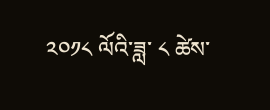༢༠༡༨ ལོའི་ཟླ་ ༨ ཚེས་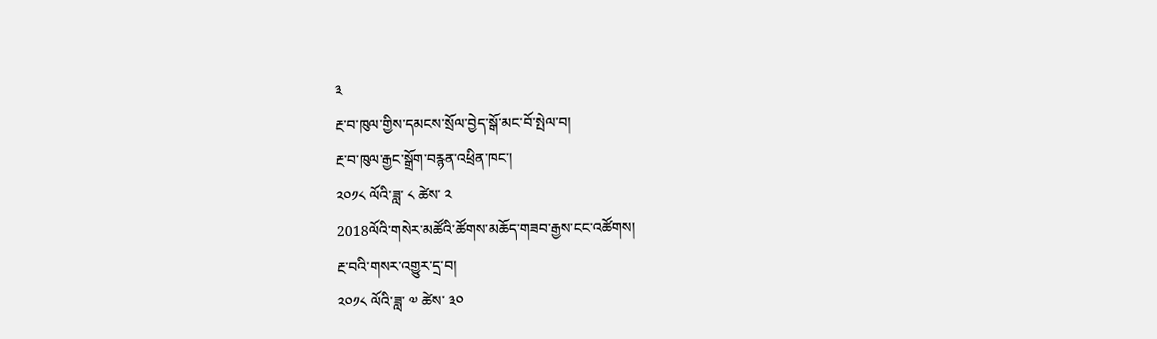༣
རྔ་བ་ཁུལ་གྱིས་དམངས་སྲོལ་བྱེད་སྒོ་མང་བོ་སྤེལ་བ།
རྔ་བ་ཁུལ་རྒྱང་སྒྲོག་བརྙན་འཕྲིན་ཁང་།
༢༠༡༨ ལོའི་ཟླ་ ༨ ཚེས་ ༢
2018ལོའི་གསེར་མཚོའི་ཚོགས་མཆོད་གཟབ་རྒྱས་ངང་འཚོགས།
རྔ་བའི་གསར་འགྱུར་དྲ་བ།
༢༠༡༨ ལོའི་ཟླ་ ༧ ཚེས་ ༣༠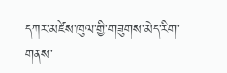དཀར་མཛེས་ཁུལ་གྱི་གཟུགས་མེད་རིག་གནས་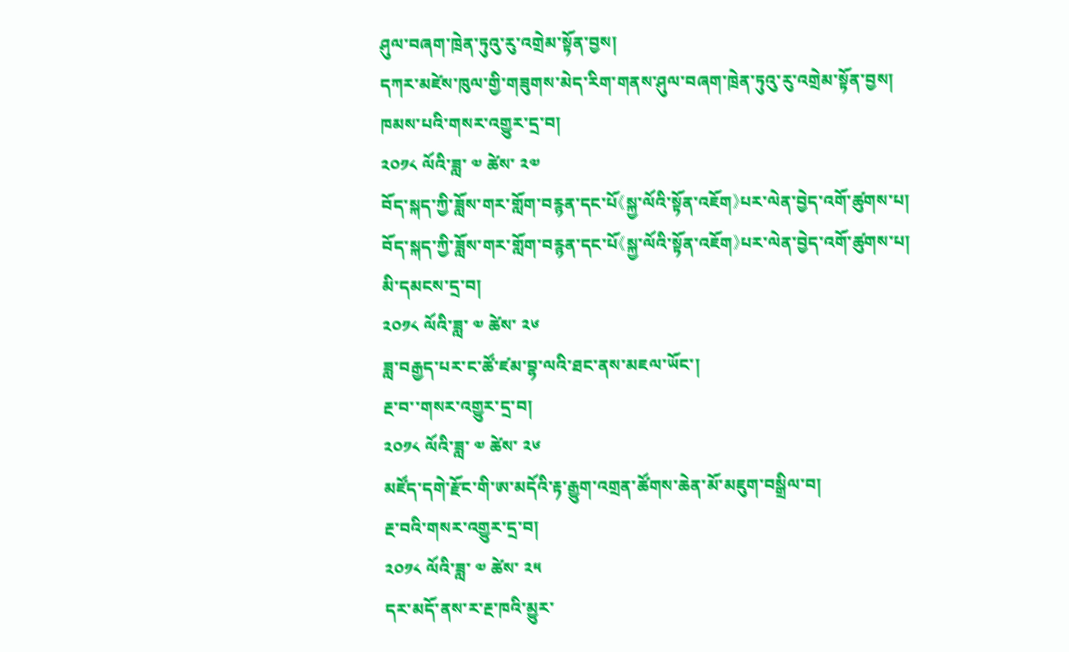ཤུལ་བཞག་ཁྲེན་ཏུའུ་རུ་འགྲེམ་སྟོན་བྱས།
དཀར་མཛེས་ཁུལ་གྱི་གཟུགས་མེད་རིག་གནས་ཤུལ་བཞག་ཁྲེན་ཏུའུ་རུ་འགྲེམ་སྟོན་བྱས།
ཁམས་པའི་གསར་འགྱུར་དྲ་བ།
༢༠༡༨ ལོའི་ཟླ་ ༧ ཚེས་ ༢༧
བོད་སྐད་ཀྱི་ཟློས་གར་གློག་བརྙན་དང་པོ《སྐྱ་ལོའི་སྟོན་འཇོག》པར་ལེན་བྱེད་འགོ་ཚུགས་པ།
བོད་སྐད་ཀྱི་ཟློས་གར་གློག་བརྙན་དང་པོ《སྐྱ་ལོའི་སྟོན་འཇོག》པར་ལེན་བྱེད་འགོ་ཚུགས་པ།
མི་དམངས་དྲ་བ།
༢༠༡༨ ལོའི་ཟླ་ ༧ ཚེས་ ༢༦
ཟླ་བརྒྱད་པར་ང་ཚོ་ཛམ་བྷ་ལའི་ཐང་ནས་མཇལ་ཡོང་།
རྔ་བ་་གསར་འགྱུར་དྲ་བ།
༢༠༡༨ ལོའི་ཟླ་ ༧ ཚེས་ ༢༦
མཛོད་དགེ་རྫོང་གི་ཨ་མདོའི་རྟ་རྒྱུག་འགྲན་ཚོགས་ཆེན་མོ་མཇུག་བསྒྲིལ་བ།
རྔ་བའི་གསར་འགྱུར་དྲ་བ།
༢༠༡༨ ལོའི་ཟླ་ ༧ ཚེས་ ༢༥
དར་མདོ་ནས་ར་རྔ་ཁའི་མྱུར་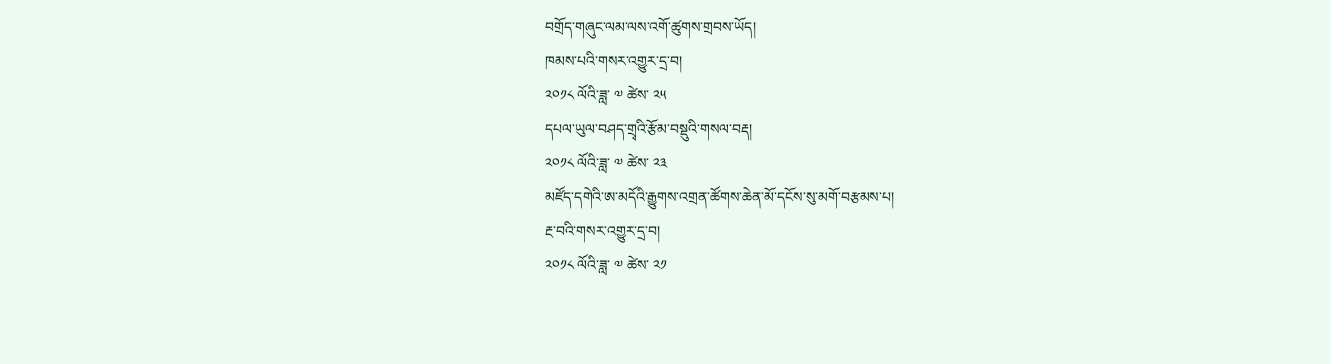བགྲོད་གཞུང་ལམ་ལས་འགོ་ཚུགས་གྲབས་ཡོད།
ཁམས་པའི་གསར་འགྱུར་དྲ་བ།
༢༠༡༨ ལོའི་ཟླ་ ༧ ཚེས་ ༢༥
དཔལ་ཡུལ་བཤད་གྲྭའི་རྩོམ་བསྡུའི་གསལ་བརྡ།
༢༠༡༨ ལོའི་ཟླ་ ༧ ཚེས་ ༢༣
མཛོད་དགེའི་ཨ་མདོའི་རྒྱུགས་འགྲན་ཚོགས་ཆེན་མོ་དངོས་སུ་མགོ་བརྩམས་པ།
རྔ་བའི་གསར་འགྱུར་དྲ་བ།
༢༠༡༨ ལོའི་ཟླ་ ༧ ཚེས་ ༢༡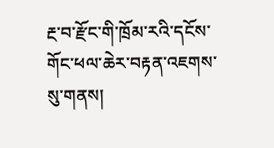རྔ་བ་རྫོང་གི་ཁྲོམ་རའི་དངོས་གོང་ཕལ་ཆེར་བརྟན་འཇགས་སུ་གནས།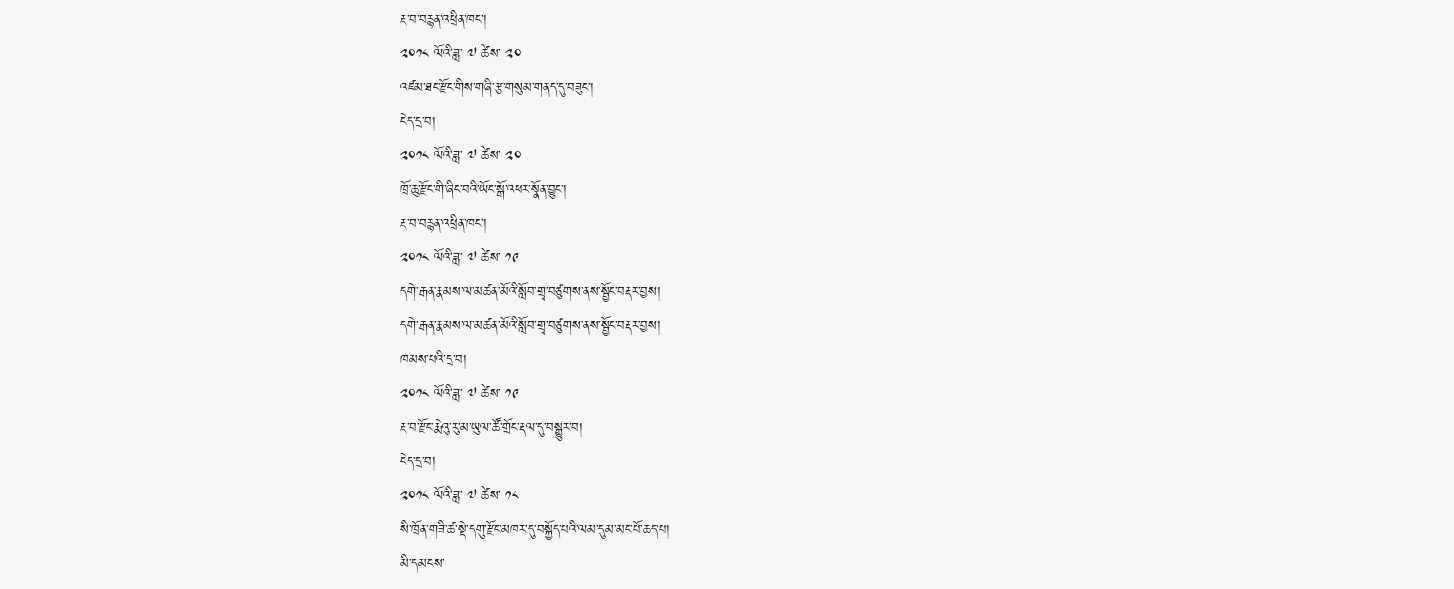རྔ་བ་བརྙན་འཕྲིན་ཁང་།
༢༠༡༨ ལོའི་ཟླ་ ༧ ཚེས་ ༢༠
འཛམ་ཐང་རྫོང་གིས་གཞི་རྩ་གསུམ་གནད་དུ་བཟུང་།
ངེད་དྲ་བ།
༢༠༡༨ ལོའི་ཟླ་ ༧ ཚེས་ ༢༠
ཁྲོ་ཆུ་རྫོང་གི་ཞིང་བའི་ཡོང་སྒོ་འཕར་སྣོན་བྱུང་།
རྔ་བ་བརྙན་འཕྲིན་ཁང་།
༢༠༡༨ ལོའི་ཟླ་ ༧ ཚེས་ ༡༩
དགེ་རྒན་རྣམས་ལ་མཚན་མོའི་སློབ་གྲྭ་བཙུགས་ནས་སྦྱོང་བརྡར་བྱས།
དགེ་རྒན་རྣམས་ལ་མཚན་མོའི་སློབ་གྲྭ་བཙུགས་ནས་སྦྱོང་བརྡར་བྱས།
ཁམས་པའི་དྲ་བ།
༢༠༡༨ ལོའི་ཟླ་ ༧ ཚེས་ ༡༩
རྔ་བ་རྫོང་རྨེའུ་རུ་མ་ཡུལ་ཚོ་གྲོང་རྡལ་དུ་བསྒྱུར་བ།
ངེད་དྲ་བ།
༢༠༡༨ ལོའི་ཟླ་ ༧ ཚེས་ ༡༨
སི་ཁྲོན་གཟི་ཚ་སྡེ་དགུ་རྫོང་མཁར་དུ་བསྐྱོད་པའི་ལམ་དུམ་མང་པོ་ཆད་པ།
མི་དམངས་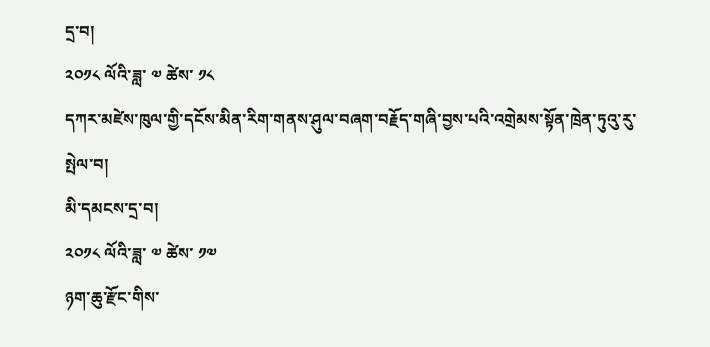དྲ་བ།
༢༠༡༨ ལོའི་ཟླ་ ༧ ཚེས་ ༡༨
དཀར་མཛེས་ཁུལ་གྱི་དངོས་མིན་རིག་གནས་ཤུལ་བཞག་བརྗོད་གཞི་བྱས་པའི་འགྲེམས་སྟོན་ཁྲེན་ཏུའུ་རུ་སྤེལ་བ།
མི་དམངས་དྲ་བ།
༢༠༡༨ ལོའི་ཟླ་ ༧ ཚེས་ ༡༧
ཉག་ཆུ་རྫོང་གིས་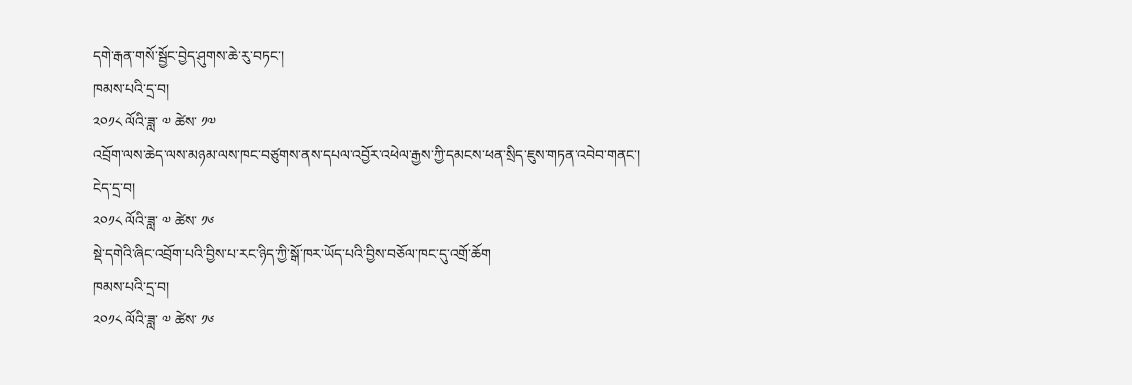དགེ་རྒན་གསོ་སྦྱོང་བྱེད་ཤུགས་ཆེ་རུ་བཏང་།
ཁམས་པའི་དྲ་བ།
༢༠༡༨ ལོའི་ཟླ་ ༧ ཚེས་ ༡༧
འབྲོག་ལས་ཆེད་ལས་མཉམ་ལས་ཁང་བཙུགས་ནས་དཔལ་འབྱོར་འཕེལ་རྒྱས་ཀྱི་དམངས་ཕན་སྲིད་ཇུས་གཏན་འབེབ་གནང་།
ངེད་དྲ་བ།
༢༠༡༨ ལོའི་ཟླ་ ༧ ཚེས་ ༡༦
སྡེ་དགེའི་ཞིང་འབྲོག་པའི་བྱིས་པ་རང་ཉིད་ཀྱི་སྒོ་ཁར་ཡོད་པའི་བྱིས་བཅོལ་ཁང་དུ་འགྲོ་ཆོག
ཁམས་པའི་དྲ་བ།
༢༠༡༨ ལོའི་ཟླ་ ༧ ཚེས་ ༡༦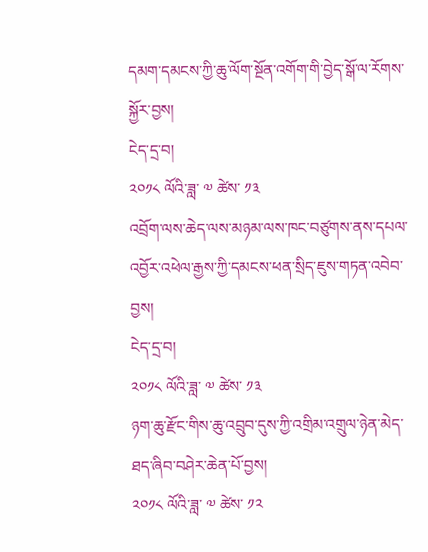དམག་དམངས་ཀྱི་ཆུ་ལོག་སྔོན་འགོག་གི་བྱེད་སྒོ་ལ་རོགས་སྐྱོར་བྱས།
ངེད་དྲ་བ།
༢༠༡༨ ལོའི་ཟླ་ ༧ ཚེས་ ༡༣
འབྲོག་ལས་ཆེད་ལས་མཉམ་ལས་ཁང་བཙུགས་ནས་དཔལ་འབྱོར་འཕེལ་རྒྱས་ཀྱི་དམངས་ཕན་སྲིད་ཇུས་གཏན་འབེབ་བྱས།
ངེད་དྲ་བ།
༢༠༡༨ ལོའི་ཟླ་ ༧ ཚེས་ ༡༣
ཉག་ཆུ་རྫོང་གིས་ཆུ་འབྲུབ་དུས་ཀྱི་འགྲིམ་འགྲུལ་ཉེན་མེད་ཐད་ཞིབ་བཤེར་ཆེན་པོ་བྱས།
༢༠༡༨ ལོའི་ཟླ་ ༧ ཚེས་ ༡༢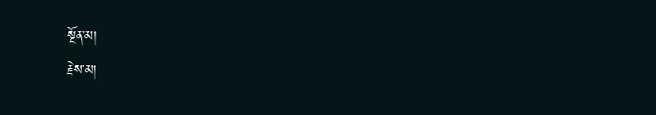སྔོན་མ།
རྗེས་མ།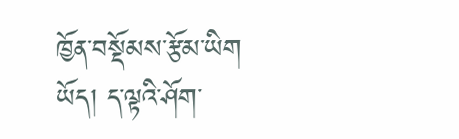ཁྱོན་བསྡོམས་རྩོམ་ཡིག
ཡོད། ད་ལྟའི་ཤོག་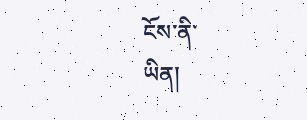ངོས་ནི་
ཡིན།